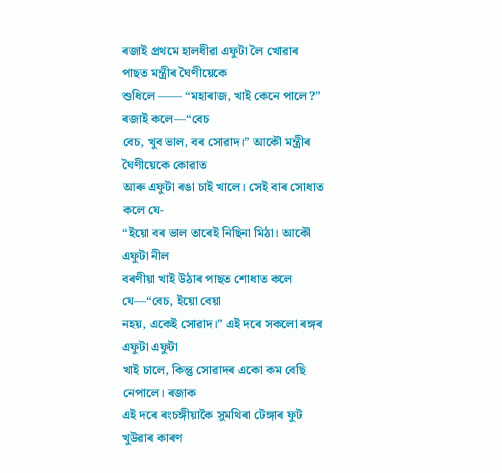ৰজাই প্ৰথমে হালধীৱা এফুটা লৈ খোৱাৰ পাছত মন্ত্ৰীৰ ঘৈণীয়েকে
শুধিলে —— “মহাৰাজ, খাই কেনে পালে?” ৰজাই কলে—“বেচ
বেচ, খুব ভাল, বৰ সোৱাদ।” আকৌ মন্ত্ৰীৰ ঘৈণীয়েকে কোৱাত
আৰু এফুটা ৰঙা চাই খালে। সেই বাৰ সোধাত কলে যে-
“ইয়ো বৰ ভাল তাৰেই নিছিনা মিঠা। আকৌ এফুটা নীল
বৰণীয়া খাই উঠাৰ পাছত শোধাত কলে যে—“বেচ, ইয়ো বেয়া
নহয়, একেই সোৱাদ।” এই দৰে সকলো ৰঙ্গৰ এফুটা এফুটা
খাই চালে, কিন্তু সোৱাদৰ একো কম বেছি নেপালে। ৰজাক
এই দৰে ৰংচঙ্গীয়াকৈ সুমথিৰা টেঙ্গাৰ ফুট খুউৱাৰ কাৰণ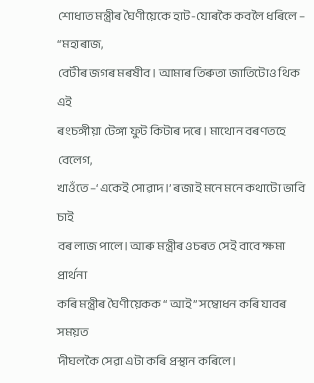শোধাত মন্ত্ৰীৰ ঘৈণীয়েকে হাট-যোৰকৈ কবলৈ ধৰিলে – “মহাৰাজ,
বেটীৰ জগৰ মৰষীব। আমাৰ তিৰুতা জাতিটোও থিক এই
ৰংচঙ্গীয়া টেঙ্গা ফুট কিটাৰ দৰে। মাথোন বৰণতহে বেলেগ,
খাওঁতে –‘একেই সোৱাদ।’ ৰজাই মনে মনে কথাটো ভাবি চাই
বৰ লাজ পালে। আৰু মন্ত্ৰীৰ ওচৰত সেই বাবে ক্ষমা প্ৰাৰ্থনা
কৰি মন্ত্ৰীৰ ঘৈণীয়েকক “ আই” সম্বোধন কৰি যাবৰ সময়ত
দীঘলকৈ সেৱা এটা কৰি প্ৰস্থান কৰিলে।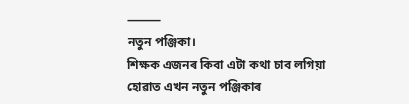⸻
নতুন পঞ্জিকা।
শিক্ষক এজনৰ কিবা এটা কথা চাব লগিয়া হোৱাত এখন নতুন পঞ্জিকাৰ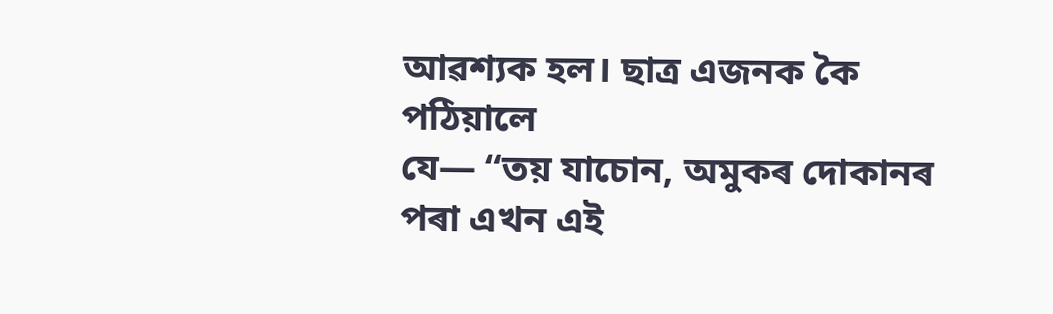আৱশ্যক হল। ছাত্ৰ এজনক কৈ পঠিয়ালে
যে— “তয় যাচোন, অমুকৰ দোকানৰ পৰা এখন এই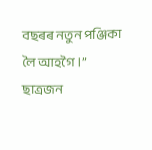বছৰৰ নতুন পঞ্জিকা লৈ আহগৈ।” ছাত্ৰজন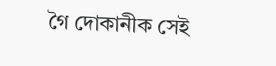গৈ দোকানীক সেই